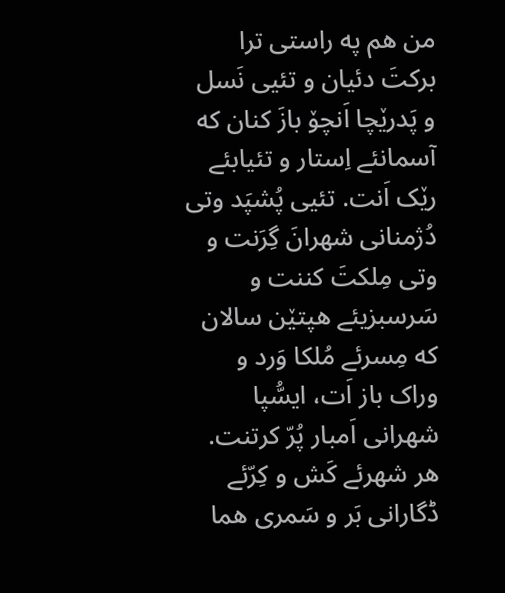من هم په راستی ترا برکتَ دئیان و تئیی نَسل و پَدرێچا اَنچۆ بازَ کنان که آسمانئے اِستار و تئیابئے رێک اَنت. تئیی پُشپَد وتی دُژمنانی شهرانَ گِرَنت و وتی مِلکتَ کننت و
سَرسبزیئے هپتێن سالان که مِسرئے مُلکا وَرد و وراک باز اَت، ایسُّپا شهرانی اَمبار پُرّ کرتنت. هر شهرئے کَش و کِرّئے ڈگارانی بَر و سَمری هما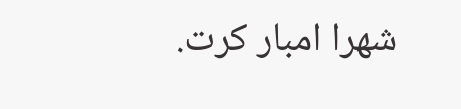شهرا امبار کرت.